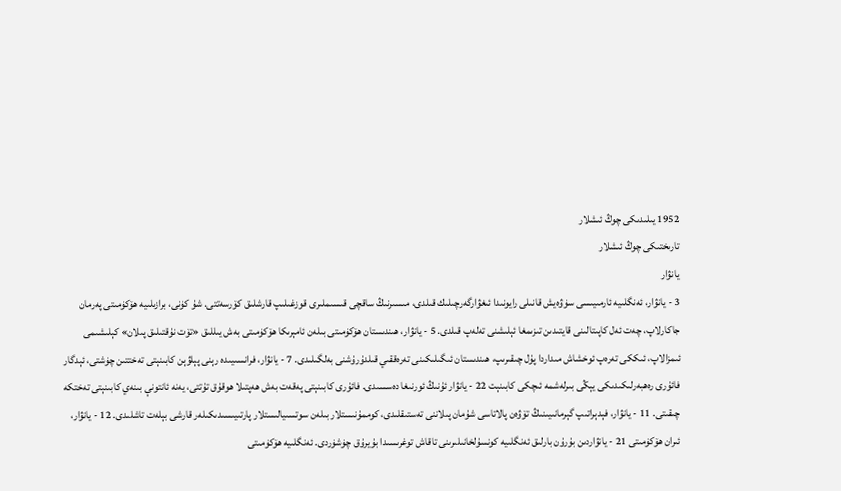1952 يىلىدىكى چوڭ ئىشلار
تارىختىكى چوڭ ئىشلار
يانۋار
3 - يانۋار، ئەنگلىيە ئارمىيىسى سۈۋەيش قانىلى رايونىدا ئىغۋارگەرچىلىك قىلدى، مىسىرنىڭ ساقچى قىسىملىرى قوزغىلىپ قارشلىق كۆرسەتتى. شۇ كۈنى، برازىلىيە ھۆكۈمىتى پەرمان جاكارلاپ، چەت ئەل كاپىتالىنى قايتىدىن تىزىمغا ئېلىشنى تەلەپ قىلدى. 5 - يانۋار، ھىندىستان ھۆكۈمىتى بىلەن ئامېرىكا ھۆكۈمىتى بەش يىللىق «تۆت نۇقتىلىق پىلان» كېلىشىمى ئىمزالاپ، ئىككى تەرەپ ئوخشاش مىداردا پۇل چىقىرىپ، ھىندىستان ئىگىلىكىنى تەرەققىي قىلدۇرۇشنى بەلگىلىدى. 7 - يانۋار، فرانسىيىدە رېنى پېلۋېن كابىنېتى تەختتىن چۈشتى، ئېدگار فائۇرى رەھبەرلىكىدىكى يېڭى بىرلەشمە ئىچكى كابىنېت 22 - يانۋار ئۇنىڭ ئورنىغا دەسسىدى. فائۇرى كابىنېتى پەقەت بەش ھەپتىلا ھوقۇق تۇتتى، يەنە ئانتونې بىنەي كابىنېتى تەختكە چىقىتى. 11 - يانۋار، فېدېراتىپ گېرمانىيىنىڭ تۆۋەن پالاتاسى شۇمان پىلاننى تەستىقلىدى، كوممۇنىستلار بىلەن سوتسىيالىستلار پارتىيىسىدىكىلەر قارشى بېلەت تاشلىدى. 12 - يانۋار، ئىران ھۆكۈمىتى 21 - يانۋاردىن بۇرۇن بارلىق ئەنگلىيە كونسۇلخانىلىرىنى تاقاش توغرىسىدا بۇيرۇق چۈشۈردى. ئەنگلىيە ھۆكۈمىتى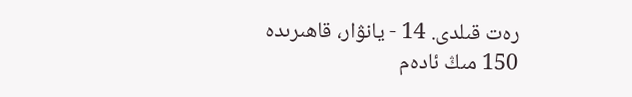رەت قىلدى. 14 - يانۋار، قاھىرىدە 150 مىڭ ئادەم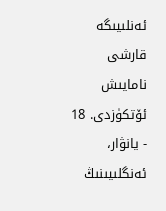ئەنلىيىگە قارشى نامايىش ئۆتكۈزدى. 18 - يانۋار، ئەنگلىيىنىڭ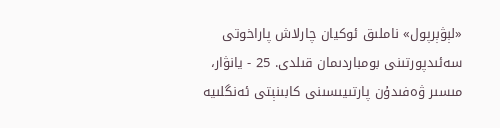«لېۋېرپول» ناملىق ئوكيان چارلاش پاراخوتى سەئىدپورتىنى بومباردىمان قىلدى. 25 - يانۋار، مىسىر ۋەفىدۇن پارتىيىسىنى كابىنېتى ئەنگلىيە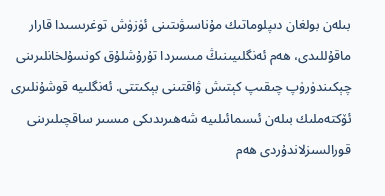بىلەن بولغان دىپلوماتىك مۇناسىۋىتىنى ئۈزۈش توغرىسىدا قارار ماقۇللىدى، ھەم ئەنگلىيىنىڭ مىسىردا تۇرۇشلۇق كونسۇلخانلىرىنى چېكىندۈرۈپ چىقىپ كېتىش ۋاقتىنى بېكىتتى. ئەنگلىيە قوشۇنلىرى ئۆكتەملىك بىلەن ئىسمائىلىيە شەھىرىدىكى مىسىر ساقچىلىرىنى قورالسىزلاندۇردى ھەم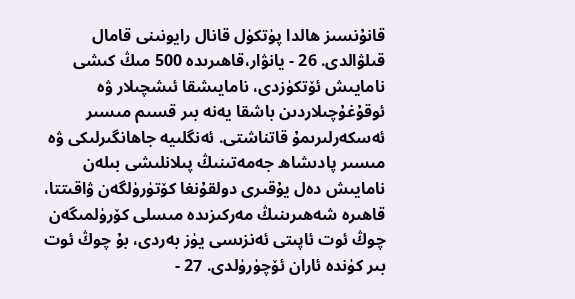قانۇنسىز ھالدا پۈتكۈل قانال رايونىنى قامال قىلۋالدى. 26 - يانۋار،قاھىرىدە 500 مىڭ كىشى نامايىش ئۆتكۈزدى، نامايىشقا ئىشچىلار ۋە ئوقۇغۇچىلاردىن باشقا يەنە بىر قسىم مىسىر ئەسكەرلىرىمۇ قاتناشتى. ئەنگلىيە جاھانگىرلىكى ۋە مىسىر پادىشاھ جەمەتىنىڭ پىلانلىشى بىلەن نامايىش دەل يۇقىرى دولقۇنغا كۆتۈرۈلگەن ۋاقىتتا، قاھىرە شەھىرىنىڭ مەركىزىدە مىسلى كۆرۈلمىگەن چوڭ ئوت ئاپىتى ئەنزىسى يۈز بەردى، بۇ چوڭ ئوت بىر كۈندە ئاران ئۆچۈرۈلدى. 27 -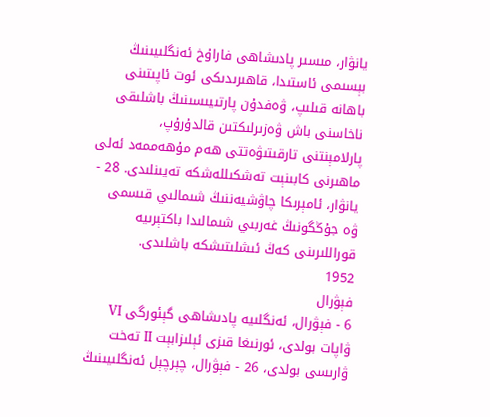يانۋار، مىسىر پادىشاھى فاراۇخ ئەنگلىيىنىڭ بېسىمى ئاستىدا، قاھىرىدىكى ئوت ئاپىتىنى باھانە قىلىپ، ۋەفدۇن پارتىيىسىنىڭ باشلىقى ناخاسنى باش ۋەزىرلىكتىن قالدۇرۇپ، پارلامېنتنى تارقىتىۋەتتى ھەم مۇھەممەد ئەلى ماھىرنى كابىنېت تەشكىللەشكە تەيىنلىدى. 28 - يانۋار، ئامېرىكا چاۋشيەننىڭ شىمالىي قىسمى ۋە جۇڭگونىڭ غەربىي شىمالىدا باكتېرىيە قوراللىرىنى كەڭ ئىشلىتىشكە باشلىدى.
1952
فېۋرال
6 - فېۋرال، ئەنگلىيە پادىشاھى گېئورگى VI ۋاپات بولدى، ئورنىغا قىزى ئېلىزابېت II تەخت ۋارىسى بولدى، 26 - فېۋرال، چېرچېل ئەنگلىيىنىڭ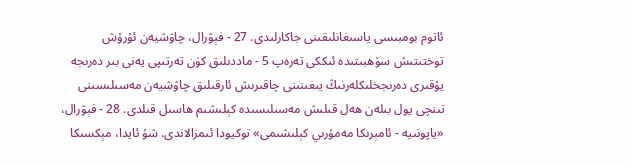ئاتوم بومبىسى ياسىغانلىقىنى جاكارلىدى. 27 - فېۋرال، چاۋشيەن ئۇرۇش توختىتىش سۆھبىتىدە ئىككى تەرەپ 5 - ماددىلىق كۈن تەرتىپى يەنى بىر دەرىجە يۇقىرى دەرىجخلىكلەرنىڭ يىغىنىنى چاقىرىش ئارقىلىق چاۋشيەن مەسىلىسىنى تىنچى يول بىلەن ھەل قىلىش مەسىلىسىدە كېلىشىم ھاسىل قىلدى. 28 - فېۋرال، «ياپونىيە - ئامېرىكا مەمۇرىي كېلىشىمى» توكيودا ئىمزالاندى. شۇ ئايدا، مېكسىكا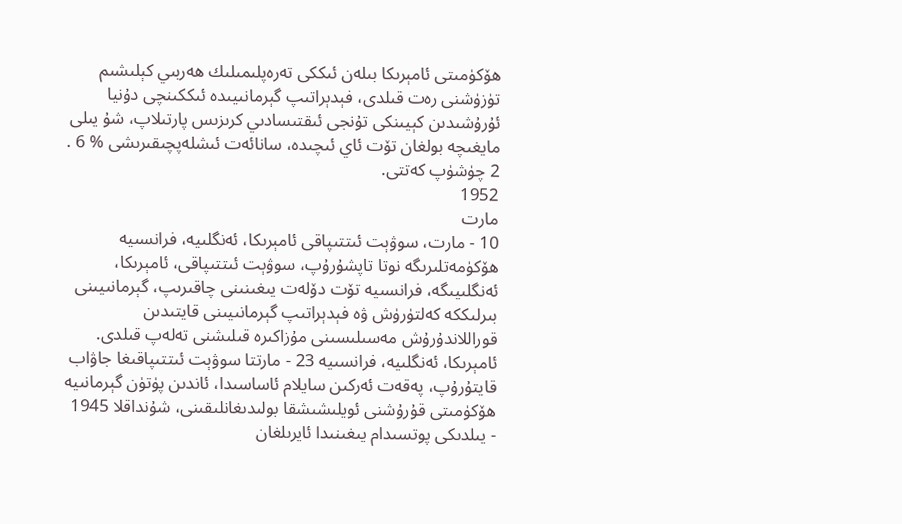ھۆكۈمىتى ئامېرىكا بىلەن ئىككى تەرەپلىمىلىك ھەربىي كېلىشىم تۈزۈشنى رەت قىلدى، فېدېراتىپ گېرمانىيىدە ئىككىنچى دۇنيا ئۇرۇشىدىن كېيىنكى تۇنجى ئىقتىسادىي كرىزىس پارتىلاپ، شۇ يىلى مايغىچە بولغان تۆت ئاي ئىچىدە، سانائەت ئىشلەپچىقىرىشى % 6 . 2 چۈشۈپ كەتتى.
1952
مارت
10 - مارت، سوۋېت ئىتتىپاقى ئامېرىكا، ئەنگلىيە، فرانسىيە ھۆكۈمەتلىرىگە نوتا تاپشۇرۇپ، سوۋېت ئىتتىپاقى، ئامېرىكا، ئەنگلىيىگە، فرانسىيە تۆت دۆلەت يىغىنىنى چاقىرىپ، گېرمانىيىنى بىرلىككە كەلتۈرۈش ۋە فېدېراتىپ گېرمانىيىنى قايتىدىن قوراللاندۇرۇش مەسىلىسىنى مۇزاكىرە قىلىشنى تەلەپ قىلدى. ئامېرىكا، ئەنگلىيە، فرانسىيە 23 - مارتتا سوۋېت ئىتتىپاقىغا جاۋاب قايتۇرۇپ، پەقەت ئەركىن سايلام ئاساسىدا، ئاندىن پۈتۈن گېرمانىيە ھۆكۈمىتى قۇرۇشنى ئويلىشىشقا بولىدىغانلىقىنى، شۇنداقلا 1945 - يىلدىكى پوتسىدام يىغىنىدا ئايرىلغان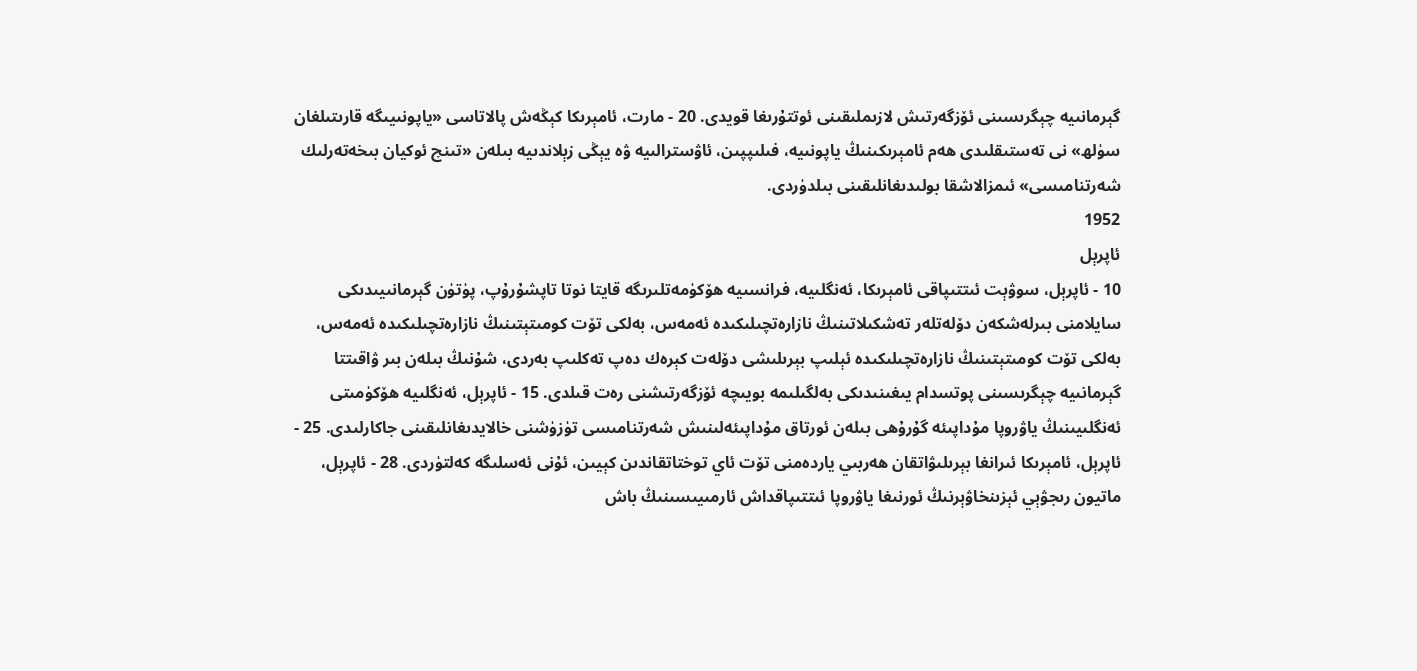گېرمانىيە چېگرىسىنى ئۆزگەرتىش لازىملىقىنى ئوتتۇرىغا قويدى. 20 - مارت، ئامېرىكا كېڭەش پالاتاسى «ياپونىيىگە قارىتىلغان سۈلھ» نى تەستىقلىدى ھەم ئامېرىكىنىڭ ياپونىيە، فىلىپپىن، ئاۋسترالىيە ۋە يېڭى زېلاندىيە بىلەن «تىنچ ئوكيان بىخەتەرلىك شەرتنامىسى» ئىمزالاشقا بولىدىغانلىقىنى بىلدۈردى.
1952
ئاپرېل
10 - ئاپرېل، سوۋېت ئىتتىپاقى ئامېرىكا، ئەنگلىيە، فرانسىيە ھۆكۈمەتلىرىگە قايتا نوتا تاپشۇرۇپ، پۈتۈن گېرمانىيىدىكى سايلامنى بىرلەشكەن دۆلەتلەر تەشكىلاتىنىڭ نازارەتچىلىكىدە ئەمەس، بەلكى تۆت كومىتېتىنىڭ نازارەتچىلىكىدە ئەمەس، بەلكى تۆت كومىتېتىنىڭ نازارەتچىلىكىدە ئېلىپ بېرىلىشى دۆلەت كېرەك دەپ تەكلىپ بەردى، شۇنىڭ بىلەن بىر ۋاقىتتا گېرمانىيە چېگرىسىنى پوتسدام يىغىنىدىكى بەلگىلىمە بويىچە ئۆزگەرتىشنى رەت قىلدى. 15 - ئاپرېل، ئەنگلىيە ھۆكۈمىتى ئەنگلىيىنىڭ ياۋروپا مۇداپىئە گۇرۇھى بىلەن ئورتاق مۇداپىئەلىنىش شەرتنامىسى تۈزۈشنى خالايدىغانلىقىنى جاكارلىدى. 25 - ئاپرېل، ئامېرىكا ئىرانغا بېرىلىۋاتقان ھەربىي ياردەمنى تۆت ئاي توختاتقاندىن كېيىن، ئۇنى ئەسلىگە كەلتۈردى. 28 - ئاپرېل، ماتيون رىجۋېي ئېزىنخاۋېرنىڭ ئورنىغا ياۋروپا ئىتتىپاقداش ئارمىيىسىنىڭ باش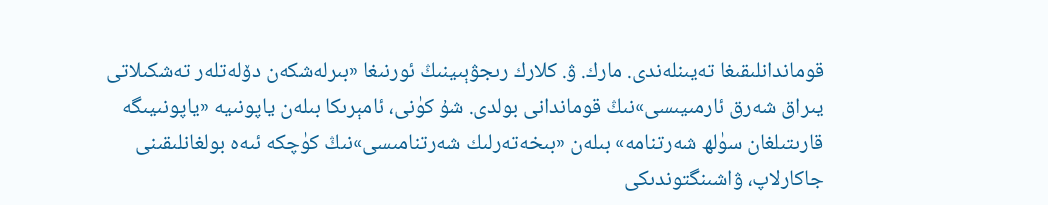قوماندانلىقىغا تەيىنلەندى. مارك. ۋ. كلارك رىجۋېىينىڭ ئورنىغا «بىرلەشكەن دۆلەتلەر تەشكىلاتى يىراق شەرق ئارمىيىسى»نىڭ قوماندانى بولدى. شۇ كۈنى، ئامېرىكا بىلەن ياپونىيە «ياپونىيىگە قارىتىلغان سۈلھ شەرتنامە» بىلەن «بىخەتەرلىك شەرتنامىسى»نىڭ كۈچكە ئىەە بولغانلىقىنى جاكارلاپ، ۋاشىنگتوندىكى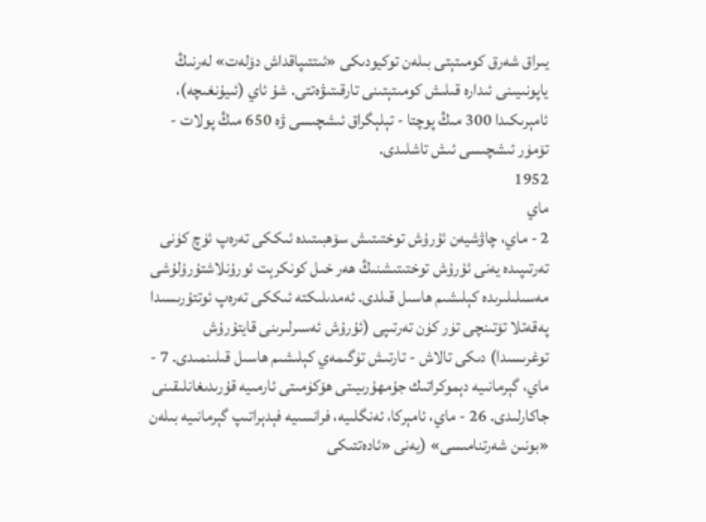يىراق شەرق كومىتېتى بىلەن توكيودىكى «ئىتتىپاقداش دۆلەت» لەرنىڭ ياپونىيىنى ئىدارە قىلىش كومىتېتىنى تارقىتىۋەتتى. شۇ ئاي (ئىيۇنغىچە)، ئامېرىكىدا 300 مىڭ پوچتا - تېلېگراق ئىشچىسى ۋە 650 مىڭ پولات - تۆمۈر ئىشچىسى ئىش تاشلىدى.
1952
ماي
2 - ماي، چاۋشيەن ئۇرۇش توختىتىش سۆھبىتىدە ئىككى تەرەپ ئۈچ كۈنى تەرتىپىدە يەنى ئۇرۇش توختىتىشنىڭ ھەر خىل كونكرېت ئورۇنلاشتۇرۇلۇشى مەسىلىلىرىدە كېلىشىم ھاسىل قىلدى. ئەمدىلىكتە ئىككى تەرەپ ئوتتۇرىسىدا پەقەتلا تۆتىنچى تۈر كۈن تەرتىپى (ئۇرۇش ئەسىرلىرىنى قايتۇرۇش توغرىسىدا) دىكى تالاش - تارتىش تۈگىمەي كېلىشىم ھاسىل قىلىنمىدى. 7 - ماي، گېرمانىيە دېموكراتىك جۇمھۇرىيىتى ھۆكۈمىتى ئارمىيە قۇرىدىغانلىقىنى جاكارلىدى. 26 - ماي، ئامېركا، ئەنگلىيە، فرانسىيە فېدېراتىپ گېرمانىيە بىلەن «بونىن شەرتنامىسى» (يەنى «ئادەتتىكى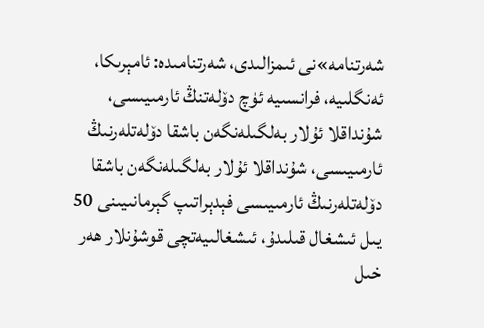شەرتنامە»نى ئىمزالىدى، شەرتنامىدە: ئامېرىكا، ئەنگلىيە، فرانسىيە ئۈچ دۆلەتنڭ ئارمىيىسى، شۇنداقلا ئۇلار بەلگىلەنگەن باشقا دۆلەتلەرنىڭ ئارمىيىسى، شۇنداقلا ئۇلار بەلگىلەنگەن باشقا دۆلەتلەرنىڭ ئارمىيىسى فېدېراتىپ گېرمانىيىنى 50 يىل ئىشغال قىلىدۇ، ئىشغالىيەتچى قوشۇنلار ھەر خىل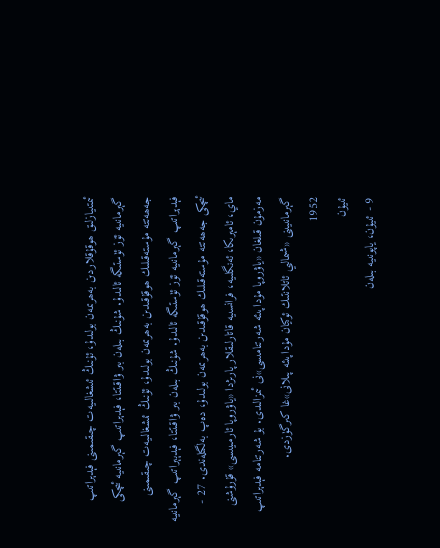ئىمتىيازلىق ھوقۇقلاردىن بەھرىمەن بولىدۇ، ئۇنىڭ ئىشغالىيەت چىقىمىنى فېدېراتىپ گېرمانىيە ئۆز ئۈستىگە ئالىدۇ. شۇنىڭ بىلەن بىر ۋاقىتتا، فېدېراتىپ گېرمانىيە ئىچكى جەھەتتە مۇستەقىلىك ھوقۇقىدىن بەھرىمەن بولىدۇ، ئۇنىڭ ئىشغالىيەت چىقىمىنى فېدېراتىپ گېرمانىيە ئۆز ئۈستىگە ئالىدۇ. شۇنىڭ بىلەن بىر ۋاقىتتا، فېدېېراتىپ گېرمانىيە ئىچكى جەھەتتە مۇستەقىلىك ھوقۇقىدىن بەھرىمەن بولىدۇ، دەپ بەلگىلەندى. 27 - ماي، ئامېرىكا، ئەنگلىيە، فرانسىيە قاتارلىقلار پارىژدا «ياۋروپا ئارمىيىسى» قۇرۇشنى مەزمۇن قىلغان «ياۋروپا مۇداپىئە شەرتنامىسى»نى ئىمزالىدى. بۇ شەرتنامە فېدېراتىپ گېرمانىيىنى «شىمالىي ئاتلانتىك ئوكيان مۇداپىئە پىلانى»غا كىرگۈزدى.
1952
ئىيۇن
9 - ئىيۇن، ياپونىيە بىلەن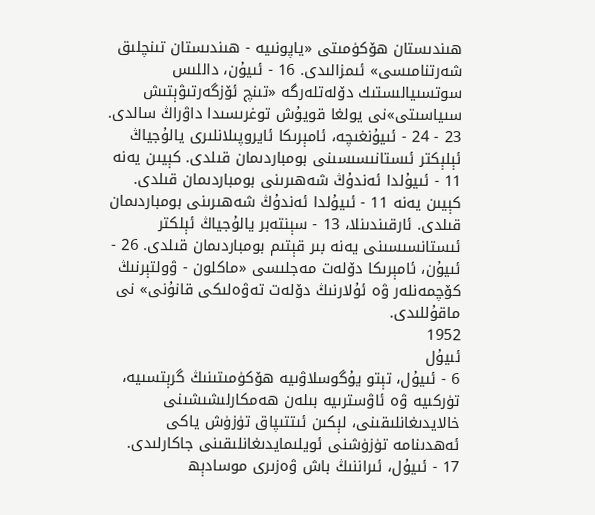ھىندىستان ھۆكۈمىتى «ياپونىيە - ھىندىستان تىنچلىق شەرتنامىسى» ئىمزالىدى. 16 - ئىيۇن، داللىس سوتسىيالىستىك دۆلەتلەرگە «تىنچ ئۆزگەرتىۋېتىش سىياسىتى»نى يولغا قويۇش توغرىسىدا داۋراڭ سالدى. 23 - 24 - ئىيۇنغىچە، ئامېرىكا ئايروپىلانلىرى يالۇجياڭ ئېلېكتر ئىستانىسىسىنى بومباردىمان قىلدى. كېيىن يەنە 11 - ئىيۇلدا ئەندۇڭ شەھىرىنى بومباردىمان قىلدى. كېيىن يەنە 11 - ئىيۇلدا ئەندۇڭ شەھىرىنى بومباردىمان قىلدى. ئارقىندىنلا، 13 - سېنتەبر يالۇجياڭ ئېلكتر ئىستانسىسىنى يەنە بىر قېتىم بومباردىمان قىلدى. 26 - ئىيۇن، ئامېرىكا دۆلەت مەجلىسى «ماكلون - ۋولتېرنىڭ كۆچمەنلەر ۋە ئۇلارنىڭ دۆلەت تەۋەلىكى قانۇنى» نى ماقۇللىدى.
1952
ئىيۇل
6 - ئىيۇل، تېتو يۇگوسلاۋىيە ھۆكۈمىتىنىڭ گرېتسىيە، تۈركىيە ۋە ئاۋسترىيە بىلەن ھەمكارلىشىشىنى خالايدىغانلىقىنى، لېكىن ئىتتىپاق تۈزۈش ياكى ئەھدىنامە تۈزۈشنى ئويلىمايدىغانلىقىنى جاكارلىدى. 17 - ئىيۇل، ئىراننىڭ باش ۋەزىرى موسادېھ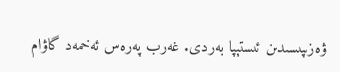ۋەزىپىسىدىن ئىستېپا بەردى. غەرب پەرەس ئەخمەد گاۋام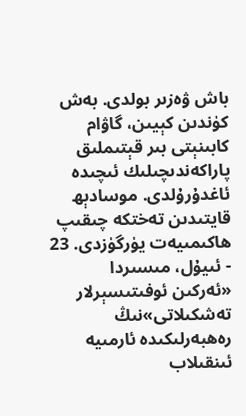باش ۋەزىر بولدى. بەش كۈندىن كېيىن، گاۋام كابىنېتى بىر قېتىملىق پاراكەندىچىلىك ئىچىدە ئاغدۇرۇلدى. موسادېھ قايتىدىن تەختكە چىقىپ ھاكىمىيەت يۈرگۈزدى. 23 - ئىيۇل، مىسىردا «ئەركىن ئوفىتىسېرلار تەشكىلاتى»نىڭ رەھبەرلىكىدە ئارمىيە ئىنقىلاب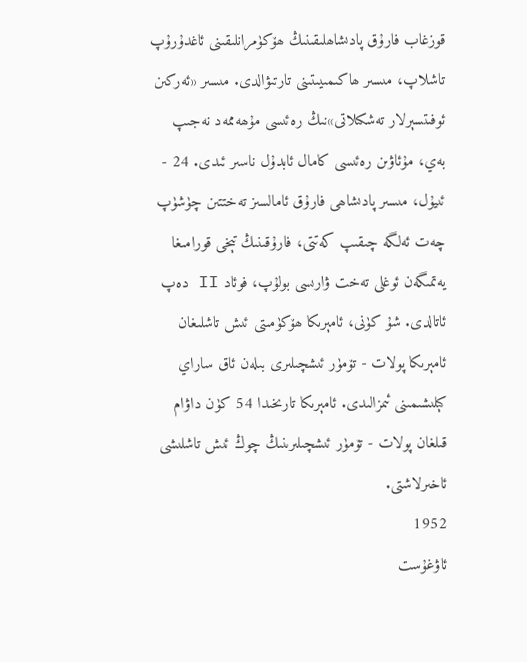قوزغاب فارۇق پادىشاھلىقىنىڭ ھۆكۈمرانلىقىنى ئاغدۇرۇپ تاشلاپ، مىسىر ھاكىمىيىتىنى تارتىۋالدى. مىسىر «ئەركىن ئوفىتسېرلار تەشكىلاتى»نىڭ رەئىسى مۇھەممەد نەجىپ بەي، مۇئاۋىن رەئىسى كامال ئابدۇل ناسىر ئىدى. 24 - ئىيۇل، مىسىر پادىشاھى فارۇق ئامالسىز تەختتىن چۈشۈپ چەت ئەلگە چىقىپ كەتتى، فارۇقىنىڭ تېخى قورامىغا يەتمىگەن ئوغلى تەخت ۋارىسى بولۇپ، فوئاد II دەپ ئاتالدى. شۇ كۈنى، ئامېرىكا ھۆكۈمىتى ئىش تاشلىغان ئامېرىكا پولات - تۆمۈر ئىشچىلىرى بىلەن ئاق ساراي كېلىشىمىنى ئىمزالىدى. ئامېرىكا تارىخىدا 54 كۈن داۋام قىلغان پولات - تۆمۈر ئىشچىلىرىنىڭ چوڭ ئىش تاشلىشى ئاخىرلاشتى.
1952
ئاۋغۇست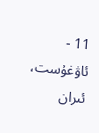11 - ئاۋغۇست، ئىران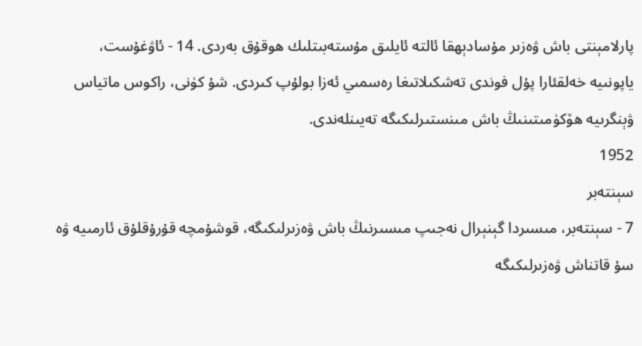پارلامېنتى باش ۋەزىر مۇسادېھقا ئالتە ئايلىق مۇستەبىتلىك ھوقۇق بەردى. 14 - ئاۋغۇست، ياپونىيە خەلقئارا پۇل فوندى تەشكىلاتىغا رەسمىي ئەزا بولۇپ كىردى. شۇ كۈنى، راكوس ماتياس ۋېنگرىيە ھۆكۈمىتىنىڭ باش مىنستىرلىكىگە تەيىنلەندى.
1952
سېنتەبر
7 - سېنتەبر، مىسىردا گېنېرال نەجىپ مىسىرنىڭ باش ۋەزىرلىكىگە، قوشۇمچە قۇرۇقلۇق ئارمىيە ۋە سۇ قاتناش ۋەزىرلىكىگە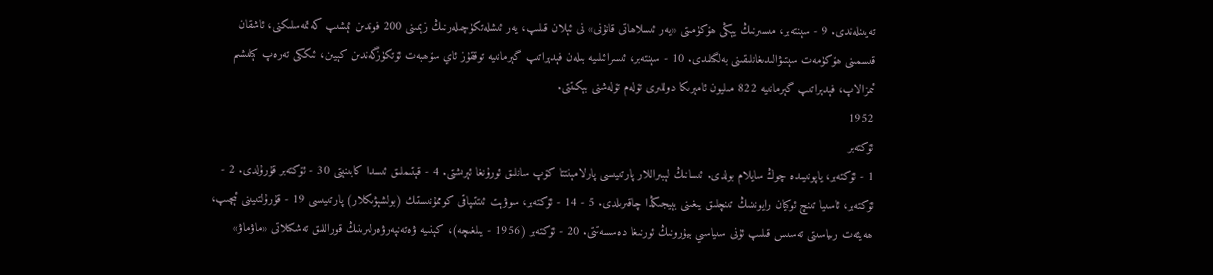تەيىنلەندى. 9 - سېنتەبر، مىسىرنىڭ يېڭى ھۆكۈمىتى «يەر ئىسلاھاتى قانۇنى» نى ئېلان قىلىپ، يەر ئىشلەتكۈچىلەرنىڭ زېمىنى 200 فوندىن ئېشىپ كەتمەسلىكنى، ئاشقان قىسمىنى ھۆكۈمەت سېتىۋالىدىغانلىقىنى بەلگىلىدى. 10 - سېنتەبر، ئىسرائىلىيە بىلەن فېدېراتىپ گېرمانىيە توققۇز ئاي سۆھبەت ئۆتكۈزگەندىن كېيىن، ئىككى تەرەپ كېلىشىم ئىمزالاپ، فېدېراتىپ گېرمانىيە 822 مىليون ئامېرىكا دوللىرى تۆلەم تۆلەشنى بېكىتتى.
1952
ئۆكتەبر
1 - ئۆكتەبر، ياپونىيىدە چوڭ سايلام بولدى. ئىسانىڭ لېبىراللار پارتىيىسى پارلامېنتتا كۆپ سانلىق ئورۇنغا ئېرىشتى. 4 - قېتىملىق ئىسدا كابىنېتى 30 - ئۆكتەبر قۇرۇلدى. 2 - ئۆكتەبر، ئاسىيا تىنچ ئوكيان رايونىنىڭ تىنچلىق يىغىنى بېيجىڭدا چاقىرىلدى. 5 - 14 - ئۆكتەبر، سوۋېت ئىتتىپاقى كوممۇنىستىك (بولشېۋىكلار) پارتىيىسى 19 - قۇرۇلتىيىنى ئېچىپ، ھەيئەت رىياسىتى تەسىس قىلىپ ئۇنى سىياسىي بيۇرونىڭ ئورنىغا دەسسەتتى. 20 - ئۆكتەبر (1956 - يىلغىچە)، كېنىيە ۋەتەنپەرۋەرلىرىنىڭ قوراللىق تەشكىلاتى «ماۋماۋ»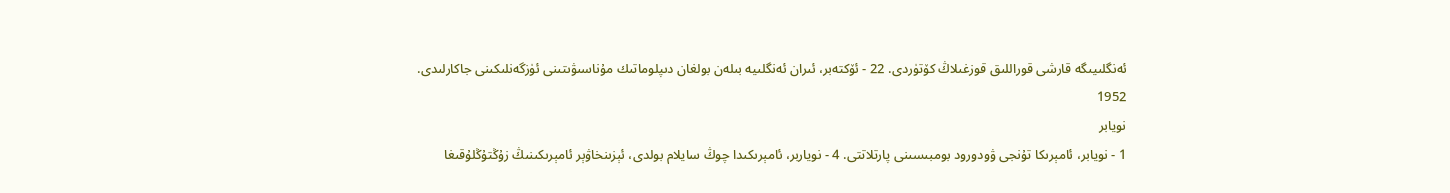ئەنگلىيىگە قارشى قوراللىق قوزغىلاڭ كۆتۈردى. 22 - ئۆكتەبر، ئىران ئەنگلىيە بىلەن بولغان دىپلوماتىك مۇناسىۋىتىنى ئۈزگەنلىكىنى جاكارلىدى.
1952
نويابر
1 - نويابر، ئامېرىكا تۇنجى ۋودورود بومبىسىنى پارتلاتتى. 4 - نوياربر، ئامېرىكىدا چوڭ سايلام بولدى، ئېزىنخاۋېر ئامېرىكىنىڭ زۇڭتۇڭلۇقىغا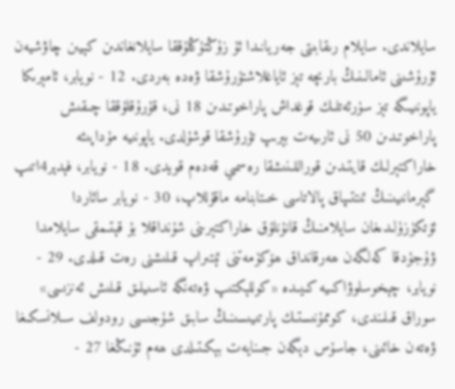سايلاندى. سايلام رىقابىتى جەريانىدا ئۇ زۇڭتۇڭلۇققا سايلانغاندىن كېيىن چاۋشيەن ئۇرۇشىنى ئامالىنىڭ بارىچە تېز ئاياغلاشتۇرۇشقا ۋەدە بەردى. 12 - نويابر، ئامېرىكا ياپونىيىگە تېز سۈرئەتلىك قوغداش پاراخوتىدىن 18 نى، قۇرۇقلۇققا چىقىش پاراخوتىدىن 50 نى ئارىيەت بېرىپ تۇرۇشقا قوشۇلدى. ياپونىيە مۇداپىئە خاراكتېرلىك قايتىدىن قوراللىنىشقا رەسمىي قەدەم قويدى. 18 - نويابر، فېدېر4اتىپ گېرمانىيىنىڭ ئىتتىپاق پالاتاسى خىتابنامە ماقۇللاپ، 30 - نويابر سائاردا ئۆتكۈزۈلىدىغان سايلامنىڭ قانۇنلۇق خاراكتېرىنى شۇنداقلا بۇ قېتىمقى سايلامدا ۋۇجۇدقا كەلگەن ھەرقانداق ھۆكۈمەتنى ئېتىراپ قىلىشنى رەت قىلدى. 29 - نويابر، چېخوسلوۋاكىيە كىيىدە «كوللېكتىپ ۋەتەنگە ئاسىيلىق قىلىش ئەنزىسى» سوراق قىلىندى، كوممۇنىستىك پارتىيىسىنىڭ سابىق شۇجىسى رودولف سىلانسكىغا ۋەتەن خائىنى، جاسۇس دېگەن جىنايەت بېكىتىلدى ھەم ئۇنىڭغا 27 -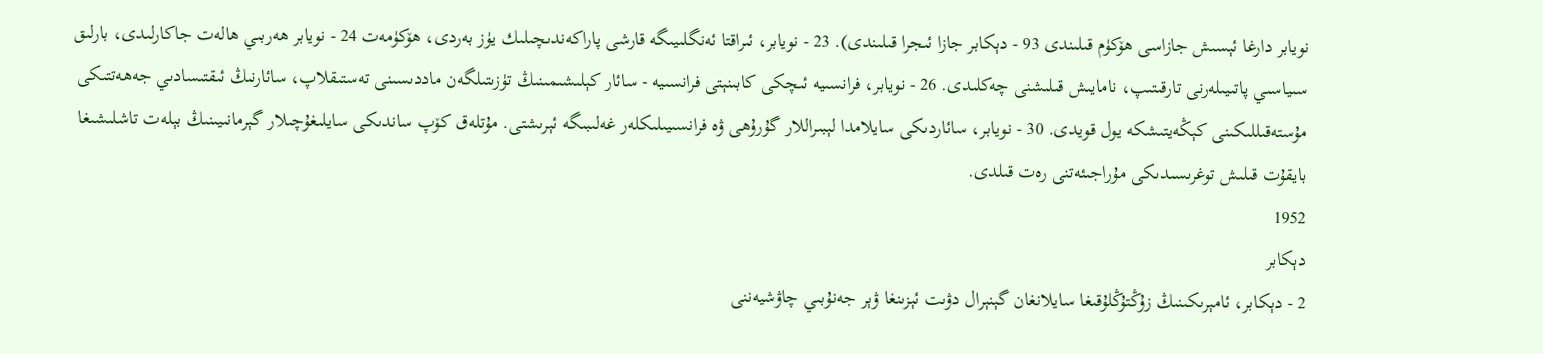نويابر دارغا ئېسىش جازاسى ھۆكۈم قىلىندى 93 - دېكابر جازا ئىجرا قىلىندى). 23 - نويابر، ئىراقتا ئەنگلىيىگە قارشى پاراكەندىچىلىك يۈز بەردى، ھۆكۈمەت 24 - نويابر ھەربىي ھالەت جاكارلىدى، بارلىق سىياسىي پاتىيىلەرنى تارقىتىپ، نامايىش قىلىشنى چەكلىدى. 26 - نويابر، فرانسىيە ئىچكى كابىنېتى فرانسىيە - سائار كېلىشىمىنىڭ تۈزىتىلگەن ماددىسىنى تەستىقلاپ، سائارنىڭ ئىقتىسادىي جەھەتتىكى مۇستەقىللىكىنى كېڭەيتىشكە يول قويدى. 30 - نويابر، سائاردىكى سايلامدا لېبىراللار گۇرۇھى ۋە فرانسىيىلىكلەر غەلىبىگە ئېرىشتى. مۇتلەق كۆپ ساندىكى سايلىغۇچىلار گېرمانىيىنىڭ بېلەت تاشلىشىغا بايقۇت قىلىش توغرىسىدىكى مۇراجىئەتنى رەت قىلدى.
1952
دېكابر
2 - دېكابر، ئامېرىكىنىڭ زۇڭتۇڭلۇقىغا سايلانغان گېنېرال دۋىت ئېزىنغا ۋېر جەنۇبىي چاۋشيەننى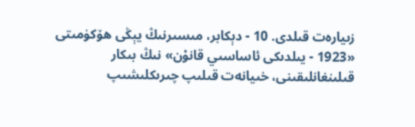زىيارەت قىلدى. 10 - دېكابر، مىسىرنىڭ يېڭى ھۆكۈمىتى «1923 - يىلدىكى ئاساسىي قانۇن» نىڭ بىكار قىلىنغانلىقىنى، خىيانەت قىلىپ چىرىكلىشىپ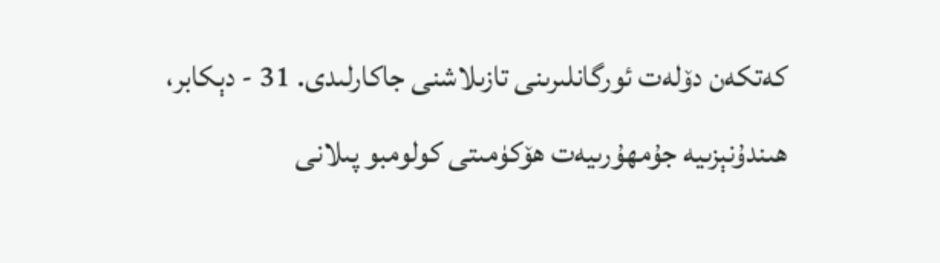كەتكەن دۆلەت ئورگانلىرىنى تازىلاشنى جاكارلىدى. 31 - دېكابر، ھىندۇنېزىيە جۇمھۇرىيەت ھۆكۈمىتى كولومبو پىلانى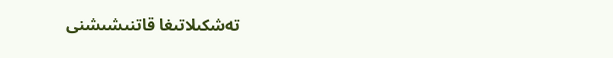تەشكىلاتىغا قاتنىشىشنى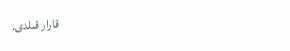قارار قىلدى.